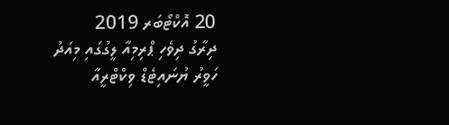20 އޮކްޓޯބަރ 2019
ދިރާގު ދިވެހި ޕްރިމިއާ ލީގުގައި މިއަދު ހަވީރު ޔުނައިޓެޑް ވިކްޓްރީއާ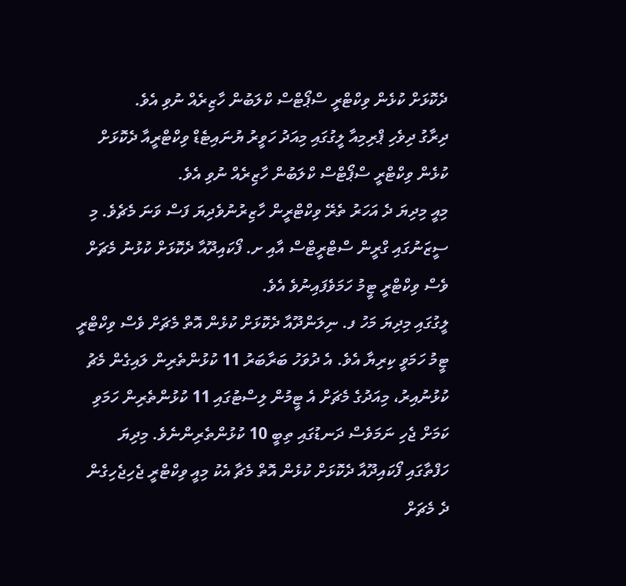ދެކޮޅަށް ކުޅެން ވިކްޓްރީ ސްޕޯޓްސް ކްލަބުން ހާޒިރެއް ނުވި އެވެ.
ދިރާގު ދިވެހި ޕްރިމިއާ ލީގުގައި މިއަދު ހަވީރު ޔުނައިޓެޑް ވިކްޓްރީއާ ދެކޮޅަށް ކުޅެން ވިކްޓްރީ ސްޕޯޓްސް ކްލަބުން ހާޒިރެއް ނުވި އެވެ.
މިއީ މިދިޔަ ދެ އަހަރު ތެރޭ ވިކްޓްރީން ހާޒިރުނުވެދިޔަ ފަސް ވަނަ މެޗެވެ. މި ސީޒަނުގައި ގްރީން ސްޓްރީޓްސް އާއި ށ. ފޯކައިދޫއާ ދެކޮޅަށް ކުޅުނު މެޗަށް ވެސް ވިކްޓްރީ ޓީމު ހަމަވެފައިނުވެ އެވެ.
ލީގުގައި މިދިޔަ މަހު ފ. ނިލަންދޫއާ ދެކޮޅަށް ކުޅެން އޮތް މެޗަށް ވެސް ވިކްޓްރީ ޓީމު ހަމަވީ ކިރިޔާ އެވެ. އެ ދުވަހު ބަރާބަރު 11 ކުޅުންތެރިން ލައިގެން މެޗު ކުޅުނުއިރު، މިއަދުގެ މެޗަށް އެ ޓީމުން ލިސްޓުގައި 11 ކުޅުންތެރިން ހަމަވި ކަމަށް ޖެހި ނަމަވެސް ދަނޑުގައި ތިބީ 10 ކުޅުންތެރިންނެވެ. މިދިޔަ ހަފްތާގައި ފޯކައިދޫއާ ދެކޮޅަށް ކުޅެން އޮތް މެޗާ އެކު މިއީ ވިކްޓްރީ ޖެހިޖެހިގެން ދެ މެޗަށް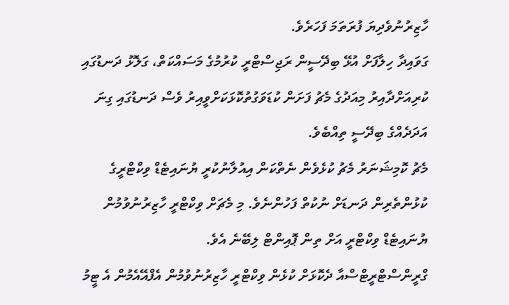ހާޒިރުނުވެދިޔަ ފުރަތަމަ ފަހަރެވެ.
ގަވައިދާ ހިލާފަށް އުޅޭ ބިދޭސީން ރަޖިސްޓްރީ ކުރުމުގެ މަސައްކަތް، ގަލޮޅު ދަނޑުގައި ކުރިއަށްދާއިރު މިއަދުގެ މެޗު ފަށަން ކުޑަވަގުތުކޮޅަކަށްވީއިރު ވެސް ދަނޑުގައި ގިނަ އަދަދެއްގެ ބިދޭސީ ތިއްބެވެ.
މެޗު ކޮމިޝަނަރު މެޗު ކުޅެވެން ނެތްކަން އިއުލާނުކުރީ ޔުނައިޓެޑް ވިކްޓްރީގެ ކުޅުންތެރިން ދަނޑަށް ނުކުތް ފަހުންނެވެ. މި މެޗަށް ވިކްޓްރީ ހާޒިރުނުވުމުން ޔުނައިޓެޑް ވިކްޓްރީ އަށް ތިން ޕޮއިންޓް ލިބޭނެ އެވެ.
ގްރީންސްޓްރީޓްސްއާ ދެކޮޅަށް ކުޅެން ވިކްޓްރީ ހާޒިރުނުވުމުން އެފްއޭއެމުން އެ ޓީމު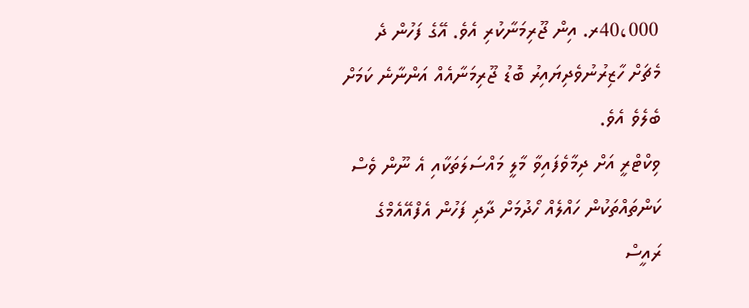40،000ރ. އިން ޖޫރިމަނާކުރި އެވެ. އޭގެ ފަހުން ދެ މެޗަށް ހާޒިރުނުވެދިޔައިރު ބޮޑު ޖޫރިމަނާއެއް އަންނާނެ ކަމަށް ބެލެވެ އެވެ.
ވިކްޓްރީ އަށް ދިމާވެފައިވާ މާލީ މައްސަލަތަކާއި އެ ނޫން ވެސް ކަންތައްތަކުން ހައްލެއް ހޯދުމަށް ދާދި ފަހުން އެފްއޭއެމްގެ ރައީސް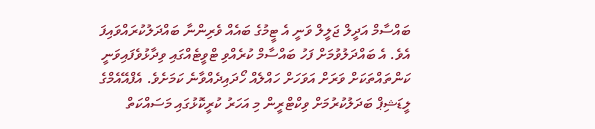ބައްސާމް އަދީލް ޖަލީލް ވަނީ އެ ޓީމުގެ ބައެއް ވެރިންނާ ބައްދަލުކުރައްވައިފަ އެވެ. އެ ބައްދަލުވުމަށް ފަހު ބައްސާމް ކުރެއްވި ޓްވީޓެއްގައި ވިދާޅުވެފައިވަނީ ކަންތައްތަކަށް ވަރަށް އަވަހަށް ހައްލެއް ހޯދައިދެއްވާނެ ކަމަށެވެ. އެފްއޭއެމްގެ ލީޑަޝިޕް ބަދަލުކުރުމަށް ވިކްޓްރީން މި އަހަރު ކުރީކޮޅުގައި މަސައްކަތް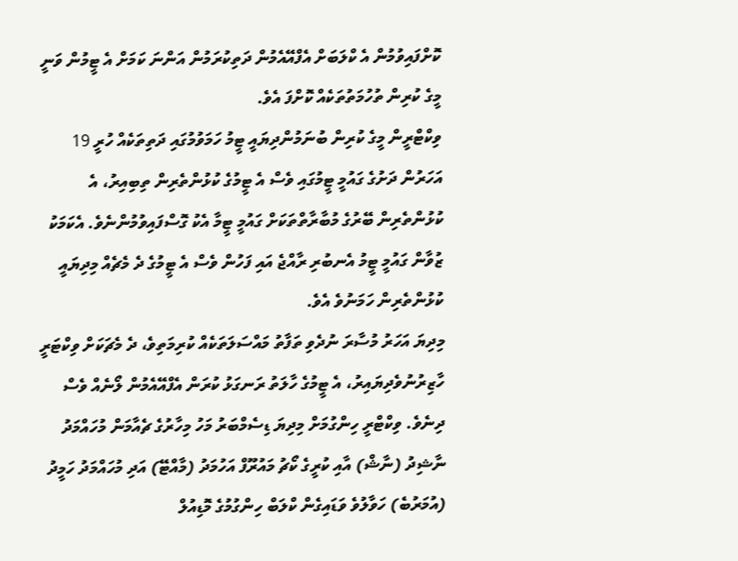ކޮށްފައިވުމުން އެ ކްލަބަށް އެފްއޭއެމުން ދަތިކުރަމުން އަންނަ ކަމަށް އެ ޓީމުން ވަނީ މީގެ ކުރިން ތުހުމަތުތަކެއް ކޮށްފަ އެވެ.
ވިކްޓްރީން މީގެ ކުރިން ބުނަމުންދިޔައީ ޓީމު ހަމަވުމުގައި ދަތިތަކެއް ހުރީ 19 އަހަރުން ދަށުގެ ގައުމީ ޓީމުގައި ވެސް އެ ޓީމުގެ ކުޅުންތެރިން ތިބިއިރު، އެ ކުޅުންތެރިން ބޭރުގެ މުބާރާތްތަކަށް ގައުމީ ޓީމާ އެކު ގޮސްފައިވުމުންނެވެ. އެކަމަކު ޒުވާން ގައުމީ ޓީމު އެނބުރި ރާއްޖެ އައި ފަހުން ވެސް އެ ޓީމުގެ ދެ މެޗެއް މިދިޔައީ ކުޅުންތެރިން ހަމަނުވެ އެވެ.
މިދިޔަ އަހަރު މުސާރަ ނުދެވި ތަފާތު މައްސަލަތަކެއް ކުރިމަތިވެ، ދެ މެޗަކަށް ވިކްޓަރީ ހާޒިރުނުވެދިޔައިރު، އެ ޓީމުގެ ހާލަތު ރަނގަޅު ކުރަން އެފްއޭއެމުން ލޯނެއް ވެސް ދިނެވެ. ވިކްޓްރީ ހިންގުމަށް މިދިޔަ ޑިސެމްބަރު މަހު މިހާރުގެ ޗެއާމަން މުހައްމަދު ނާޝިދު (ނާޝް) އާއި ކުރީގެ ކޯޗު މައުރޫފް އަހުމަދު (މާއްޓޭ) އަދި މުހައްމަދު ހަމީދު (އުމަރުބެ) ހަވާލުވެ ވަޑައިގެން ކްލަބް ހިންގުމުގެ މޮޑިއުލް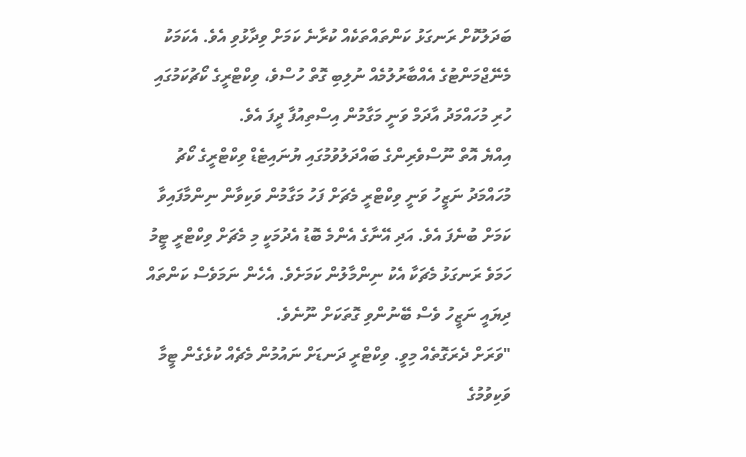ބަދަލުކޮށް ރަނގަޅު ކަންތައްތަކެއް ކުރާނެ ކަމަށް ވިދާޅުވި އެވެ. އެކަމަކު މެނޭޖްމަންޓުގެ އެއްބާރުލުމެއް ނުލިބި ގޮތް ހުސްވެ، ވިކްޓްރީގެ ކޯޗުކަމުގައި ހުރި މުހައްމަދު އާދަމް ވަނީ މަގާމުން އިސްތިއުފާ ދީފަ އެވެ.
އިއްޔެ އޮތް ނޫސްވެރިންގެ ބައްދަލުވުމުގައި ޔުނައިޓެޑް ވިކްޓްރީގެ ކޯޗު މުހައްމަދު ނަޒީހު ވަނީ ވިކްޓްރީ މެޗަށް ފަހު މަގާމުން ވަކިވާން ނިންމާފައިވާ ކަމަށް ބުނެފަ އެވެ. އަދި އޭނާގެ އެންމެ ބޮޑު އެދުމަކީ މި މެޗަށް ވިކްޓްރީ ޓީމު ހަމަވެ ރަނގަޅު މެޗަކާ އެކު ނިންމާލުން ކަމަށެވެ. އެހެން ނަމަވެސް ކަންތައް ދިޔައީ ނަޒީހު ވެސް ބޭނުންވި ގޮތަކަށް ނޫނެވެ.
"ވަރަށް ދެރަގޮތެއް މިވީ. ވިކްޓްރީ ދަނޑަށް ނައުމުން މެޗެއް ކުޅެގެން ޓީމާ ވަކިވުމުގެ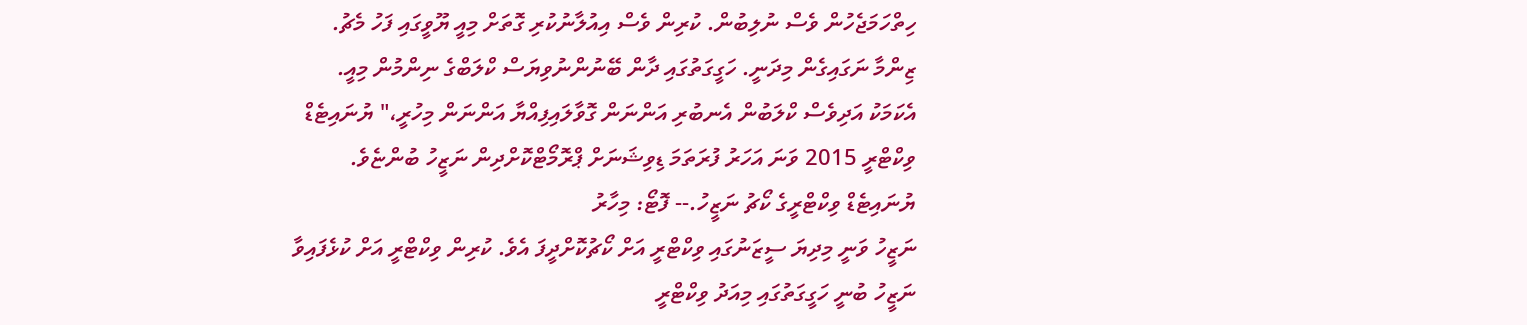ހިތްހަމަޖެހުން ވެސް ނުލިބުން. ކުރިން ވެސް އިއުލާނުކުރި ގޮތަށް މިއީ ޔޫވީގައި ފަހު މެޗު. ޒިންމާ ނަގައިގެން މިދަނީ. ހަގީގަތުގައި ދާން ބޭނުންނުވިޔަސް ކްލަބްގެ ނިންމުން މިއީ. އެކަމަކު އަދިވެސް ކްލަބުން އެނބުރި އަންނަން ގޮވާލައިފިއްޔާ އަންނަން މިހުރީ،" ޔުނައިޓެޑް ވިކްޓްރީ 2015 ވަނަ އަހަރު ފުރަތަމަ ޑިވިޝަނަށް ޕްރޮމޯޓްކޮށްދިން ނަޒީހު ބުންޏެވެ.
ޔުނައިޓެޑް ވިކްޓްރީގެ ކޯޗު ނަޒީހު.-- ފޮޓޯ: މިހާރު
ނަޒީހު ވަނީ މިދިޔަ ސީޒަނުގައި ވިކްޓްރީ އަށް ކޯޗުކޮށްދީފަ އެވެ. ކުރިން ވިކްޓްރީ އަށް ކުޅެފައިވާ ނަޒީހު ބުނީ ހަގީގަތުގައި މިއަދު ވިކްޓްރީ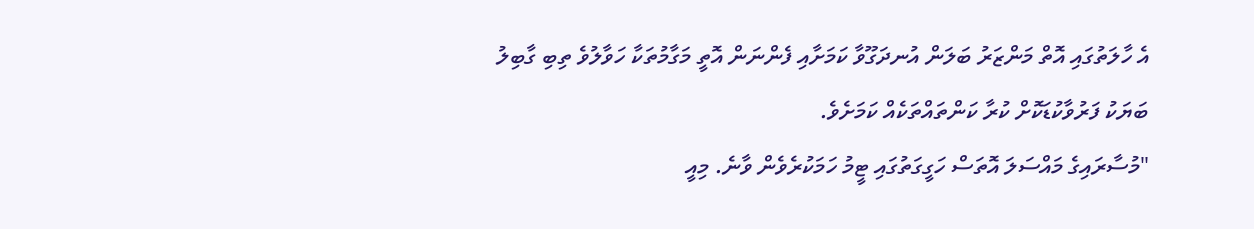އެ ހާލަތުގައި އޮތް މަންޒަރު ބަލަން އުނދަގޫވާ ކަމަށާއި ފެންނަން އޮތީ މަގާމުތަކާ ހަވާލުވެ ތިބި ގާބިލު ބަޔަކު ފަރުވާކުޑަކޮށް ކުރާ ކަންތައްތަކެއް ކަމަށެވެ.
"މުސާރައިގެ މައްސަލަ އޮތަސް ހަގީގަތުގައި ޓީމު ހަމަކުރެވެން ވާނެ. މިއީ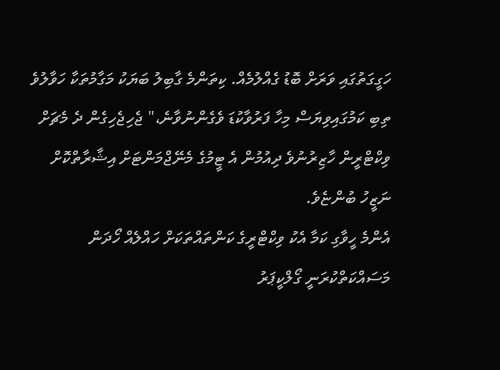ހަގީގަތުގައި ވަރަށް ބޮޑު ގެއްލުމެއް. ކިތަންމެ ގާބިލު ބަޔަކު މަގާމުތަކާ ހަވާލުވެ ތިބި ކަމުގައިވިޔަސް މިހާ ފަރުވާކުޑަ ވެގެންނުވާނެ،" ޖެހިޖެހިގެން ދެ މެޗަށް ވިކްޓްރީން ހާޒިރުނުވެ ދިއުމުން އެ ޓީމުގެ މެނޭޖްމަންޓަށް އިޝާރާތްކޮށް ނަޒީހު ބުންޏެވެ.
އެންމެ ހީވާގި ކަމާ އެކު ވިކްޓްރީގެ ކަންތައްތަކަށް ހައްލެއް ހޯދަން މަސައްކަތްކުރަނީ ގޯލްކީޕަރު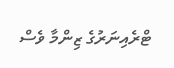ޓްރެއިނަރުގެ ޒިންމާ ވެސް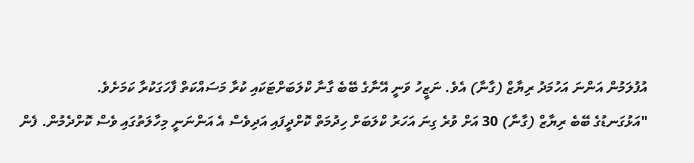އުފުލަމުން އަންނަ އަހުމަދު ރިޔާޒް (ގާނާ) އެވެ. ނަޒީހު ވަނީ އޭނާގެ ބޭބެ ގާނާ ކްލަބަށްޓަކައި ކުރާ މަސައްކަތް ފާހަގަކުރާ ކަމަށެވެ.
"އަޅުގަނޑުގެ ބޭބެ ރިޔާޒް (ގާނާ) 30 އަށް ވުރެ ގިނަ އަހަރު ކްލަބަށް ހިދުމަތް ކޮށްދީފައި އަދިވެސް އެ އަންނަނީ މިހާލަތުގައި ވެސް ކޮށްދެމުން. ފެން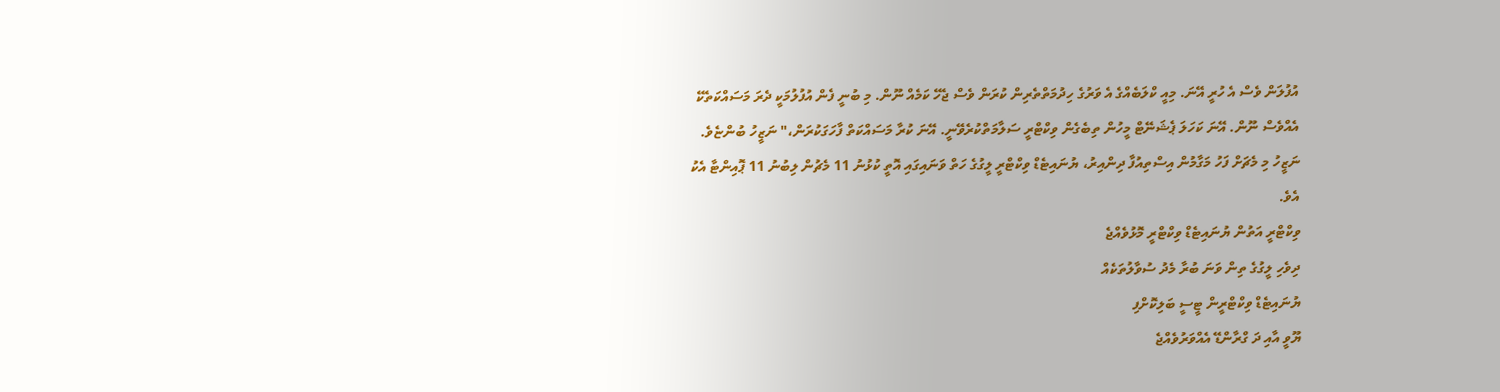އުފުލަން ވެސް އެ ހުރީ އޭނަ. މިއީ ކްލަބެއްގެ އެ ވަރުގެ ހިދުމަތްތެރިން ކުރަން ވެސް ޖެހޭ ކަމެއް ނޫން. މި ބުނީ ފެން އުފުލުމަކީ ދެރަ މަސައްކަތެކޭ އެއްވެސް ނޫން. އޭނަ ކަހަލަ ޕެޝަނޭޓް މީހުން ތިބެގެން ވިކްޓްރީ ސަލާމަތްކުރެވޭނީ. އޭނަ ކުރާ މަސައްކަތް ފާހަގަކުރަން،" ނަޒީހު ބުންޏެވެ.
ނަޒީހު މި މެޗަށް ފަހު މަގާމުން އިސްތިއުފާ ދިންއިރު، ޔުނައިޓެޑް ވިކްޓްރީ ލީގުގެ ހަތް ވަނައިގައި އޮތީ ކުޅުނު 11 މެޗުން ލިބުނު 11 ޕޮއިންޓާ އެކު އެވެ.
ވިކްޓްރީ އަތުން ޔުނައިޓެޑް ވިކްޓްރީ މޮޅުވެއްޖެ
ދިވެހި ލީގުގެ ތިން ވަނަ ބުރާ މެދު ސުވާލުތަކެއް
ޔުނައިޓެޑް ވިކްޓްރީން ޓީސީ ބަލިކޮށްފި
ޔޫވީ އާއި ދަ ގްރާންޑޭ އެއްވަރުވެއްޖެ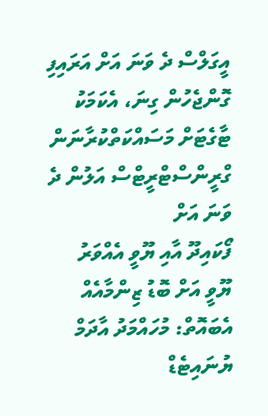އީގަލްސް ދެ ވަނަ އަށް އަރައިފި
ގޮންޖެހުން ގިނަ، އެކަމަކު ޓާގެޓަށް މަސައްކަތްކުރާނަން
ގްރީންސްޓްރީޓްސް އަލުން ދެ ވަނަ އަށް
ފޯކައިދޫ އާއި ޔޫވީ އެއްވަރު
ޔޫވީ އަށް ބޮޑު ޒިންމާއެއް އެބައޮތް: މުހައްމަދު އާދަމް
ޔުނައިޓެޑް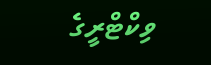ވިކްޓްރީގެ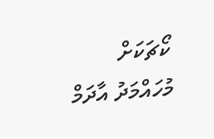ކޯޗަކަށް މުހައްމަދު އާދަމް